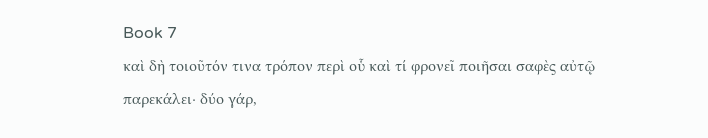Book 7
καὶ δὴ τοιοῦτόν τινα τρόπον περὶ οὗ καὶ τί φρονεῖ ποιῆσαι σαφὲς αὐτῷ παρεκάλει· δύο γάρ,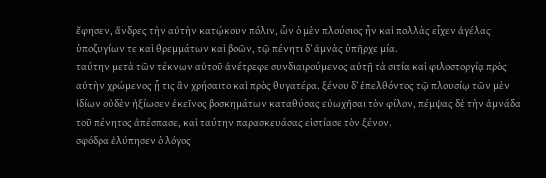ἔφησεν, ἄνδρες τὴν αὐτὴν κατῴκουν πόλιν, ὧν ὁ μὲν πλούσιος ἦν καὶ πολλὰς εἶχεν ἀγέλας ὑποζυγίων τε καὶ θρεμμάτων καὶ βοῶν, τῷ πένητι δʼ ἀμνὰς ὑπῆρχε μία.
ταύτην μετὰ τῶν τέκνων αὐτοῦ ἀνέτρεφε συνδιαιρούμενος αὐτῇ τὰ σιτία καὶ φιλοστοργίᾳ πρὸς αὐτὴν χρώμενος ᾗ τις ἂν χρήσαιτο καὶ πρὸς θυγατέρα. ξένου δʼ ἐπελθόντος τῷ πλουσίῳ τῶν μὲν ἰδίων οὐδὲν ἠξίωσεν ἐκεῖνος βοσκημάτων καταθύσας εὐωχῆσαι τὸν φίλον, πέμψας δὲ τὴν ἀμνάδα τοῦ πένητος ἀπέσπασε, καὶ ταύτην παρασκευάσας εἱστίασε τὸν ξένον.
σφόδρα ἐλύπησεν ὁ λόγος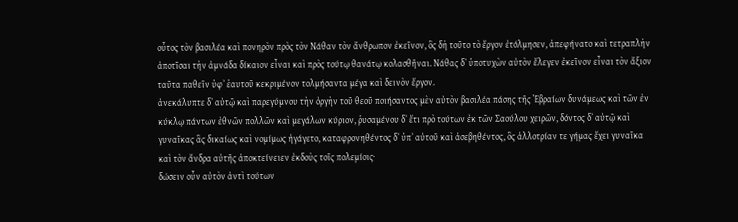οὗτος τὸν βασιλέα καὶ πονηρὸν πρὸς τὸν Νάθαν τὸν ἄνθρωπον ἐκεῖνον, ὃς δὴ τοῦτο τὸ ἔργον ἐτόλμησεν, ἀπεφήνατο καὶ τετραπλὴν ἀποτῖσαι τὴν ἀμνάδα δίκαιον εἶναι καὶ πρὸς τούτῳ θανάτῳ κολασθῆναι. Νάθας δʼ ὑποτυχὼν αὐτὸν ἔλεγεν ἐκεῖνον εἶναι τὸν ἄξιον ταῦτα παθεῖν ὑφʼ ἑαυτοῦ κεκριμένον τολμήσαντα μέγα καὶ δεινὸν ἔργον.
ἀνεκάλυπτε δʼ αὐτῷ καὶ παρεγύμνου τὴν ὀργὴν τοῦ θεοῦ ποιήσαντος μὲν αὐτὸν βασιλέα πάσης τῆς Ἑβραίων δυνάμεως καὶ τῶν ἐν κύκλῳ πάντων ἐθνῶν πολλῶν καὶ μεγάλων κύριον, ῥυσαμένου δʼ ἔτι πρὸ τούτων ἐκ τῶν Σαούλου χειρῶν, δόντος δʼ αὐτῷ καὶ γυναῖκας ἃς δικαίως καὶ νομίμως ἠγάγετο, καταφρονηθέντος δʼ ὑπʼ αὐτοῦ καὶ ἀσεβηθέντος, ὃς ἀλλοτρίαν τε γήμας ἔχει γυναῖκα καὶ τὸν ἄνδρα αὐτῆς ἀποκτείνειεν ἐκδοὺς τοῖς πολεμίοις·
δώσειν οὖν αὐτὸν ἀντὶ τούτων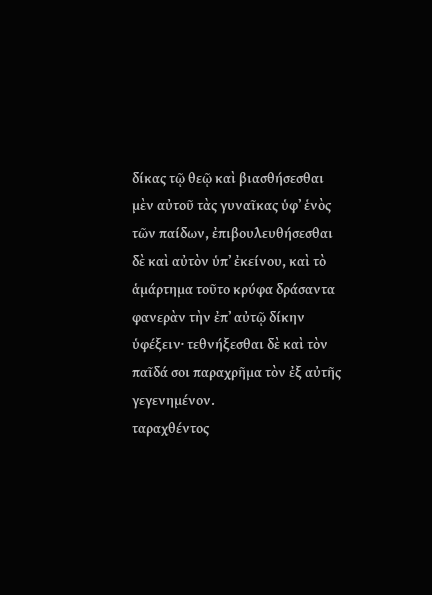δίκας τῷ θεῷ καὶ βιασθήσεσθαι μὲν αὐτοῦ τὰς γυναῖκας ὑφʼ ἑνὸς τῶν παίδων, ἐπιβουλευθήσεσθαι δὲ καὶ αὐτὸν ὑπʼ ἐκείνου, καὶ τὸ ἁμάρτημα τοῦτο κρύφα δράσαντα φανερὰν τὴν ἐπʼ αὐτῷ δίκην ὑφέξειν· τεθνήξεσθαι δὲ καὶ τὸν παῖδά σοι παραχρῆμα τὸν ἐξ αὐτῆς γεγενημένον.
ταραχθέντος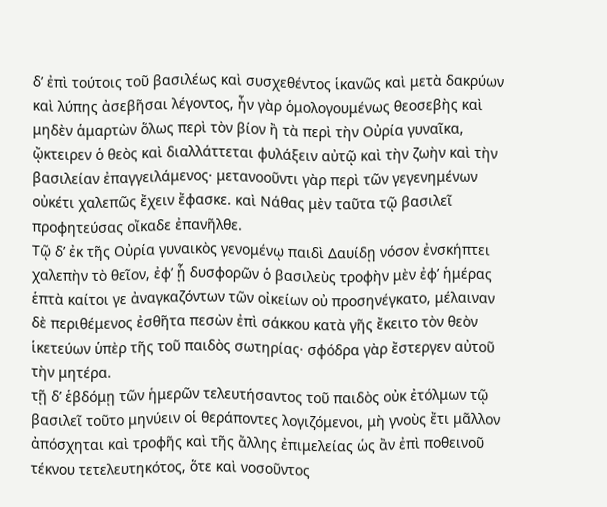δʼ ἐπὶ τούτοις τοῦ βασιλέως καὶ συσχεθέντος ἱκανῶς καὶ μετὰ δακρύων καὶ λύπης ἀσεβῆσαι λέγοντος, ἦν γὰρ ὁμολογουμένως θεοσεβὴς καὶ μηδὲν ἁμαρτὼν ὅλως περὶ τὸν βίον ἢ τὰ περὶ τὴν Οὐρία γυναῖκα, ᾤκτειρεν ὁ θεὸς καὶ διαλλάττεται φυλάξειν αὐτῷ καὶ τὴν ζωὴν καὶ τὴν βασιλείαν ἐπαγγειλάμενος· μετανοοῦντι γὰρ περὶ τῶν γεγενημένων οὐκέτι χαλεπῶς ἔχειν ἔφασκε. καὶ Νάθας μὲν ταῦτα τῷ βασιλεῖ προφητεύσας οἴκαδε ἐπανῆλθε.
Τῷ δʼ ἐκ τῆς Οὐρία γυναικὸς γενομένῳ παιδὶ Δαυίδῃ νόσον ἐνσκήπτει χαλεπὴν τὸ θεῖον, ἐφʼ ᾗ δυσφορῶν ὁ βασιλεὺς τροφὴν μὲν ἐφʼ ἡμέρας ἑπτὰ καίτοι γε ἀναγκαζόντων τῶν οἰκείων οὐ προσηνέγκατο, μέλαιναν δὲ περιθέμενος ἐσθῆτα πεσὼν ἐπὶ σάκκου κατὰ γῆς ἔκειτο τὸν θεὸν ἱκετεύων ὑπὲρ τῆς τοῦ παιδὸς σωτηρίας· σφόδρα γὰρ ἔστεργεν αὐτοῦ τὴν μητέρα.
τῇ δʼ ἑβδόμῃ τῶν ἡμερῶν τελευτήσαντος τοῦ παιδὸς οὐκ ἐτόλμων τῷ βασιλεῖ τοῦτο μηνύειν οἱ θεράποντες λογιζόμενοι, μὴ γνοὺς ἔτι μᾶλλον ἀπόσχηται καὶ τροφῆς καὶ τῆς ἄλλης ἐπιμελείας ὡς ἂν ἐπὶ ποθεινοῦ τέκνου τετελευτηκότος, ὅτε καὶ νοσοῦντος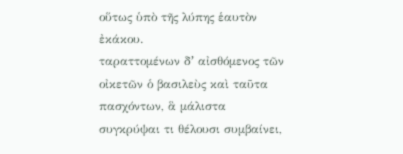οὕτως ὑπὸ τῆς λύπης ἑαυτὸν ἐκάκου.
ταραττομένων δʼ αἰσθόμενος τῶν οἰκετῶν ὁ βασιλεὺς καὶ ταῦτα πασχόντων, ἃ μάλιστα συγκρύψαι τι θέλουσι συμβαίνει,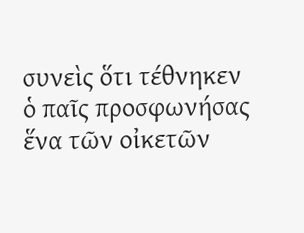συνεὶς ὅτι τέθνηκεν ὁ παῖς προσφωνήσας ἕνα τῶν οἰκετῶν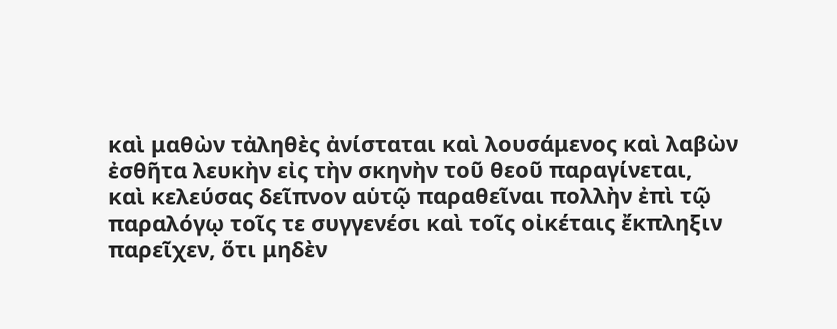καὶ μαθὼν τἀληθὲς ἀνίσταται καὶ λουσάμενος καὶ λαβὼν ἐσθῆτα λευκὴν εἰς τὴν σκηνὴν τοῦ θεοῦ παραγίνεται,
καὶ κελεύσας δεῖπνον αὑτῷ παραθεῖναι πολλὴν ἐπὶ τῷ παραλόγῳ τοῖς τε συγγενέσι καὶ τοῖς οἰκέταις ἔκπληξιν παρεῖχεν, ὅτι μηδὲν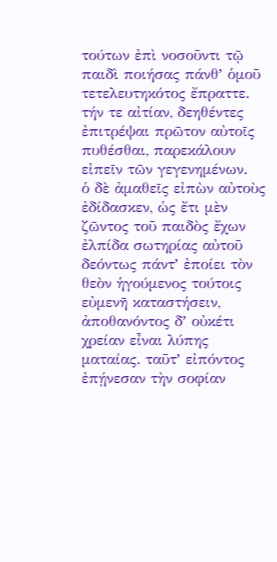τούτων ἐπὶ νοσοῦντι τῷ παιδὶ ποιήσας πάνθʼ ὁμοῦ τετελευτηκότος ἔπραττε. τήν τε αἰτίαν, δεηθέντες ἐπιτρέψαι πρῶτον αὐτοῖς πυθέσθαι, παρεκάλουν εἰπεῖν τῶν γεγενημένων.
ὁ δὲ ἀμαθεῖς εἰπὼν αὐτοὺς ἐδίδασκεν, ὡς ἔτι μὲν ζῶντος τοῦ παιδὸς ἔχων ἐλπίδα σωτηρίας αὐτοῦ δεόντως πάντʼ ἐποίει τὸν θεὸν ἡγούμενος τούτοις εὐμενῆ καταστήσειν, ἀποθανόντος δʼ οὐκέτι χρείαν εἶναι λύπης ματαίας. ταῦτʼ εἰπόντος ἐπῄνεσαν τὴν σοφίαν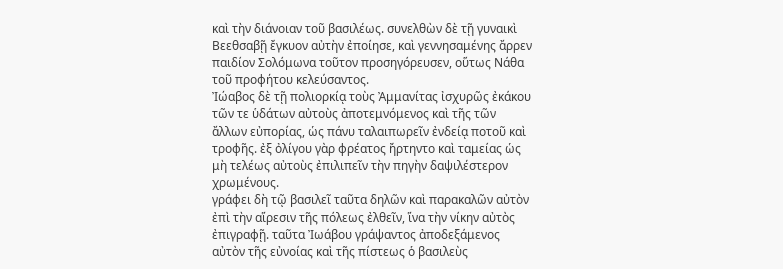καὶ τὴν διάνοιαν τοῦ βασιλέως. συνελθὼν δὲ τῇ γυναικὶ Βεεθσαβῇ ἔγκυον αὐτὴν ἐποίησε, καὶ γεννησαμένης ἄρρεν παιδίον Σολόμωνα τοῦτον προσηγόρευσεν, οὕτως Νάθα τοῦ προφήτου κελεύσαντος.
Ἰώαβος δὲ τῇ πολιορκίᾳ τοὺς Ἀμμανίτας ἰσχυρῶς ἐκάκου τῶν τε ὑδάτων αὐτοὺς ἀποτεμνόμενος καὶ τῆς τῶν ἄλλων εὐπορίας, ὡς πάνυ ταλαιπωρεῖν ἐνδείᾳ ποτοῦ καὶ τροφῆς. ἐξ ὀλίγου γὰρ φρέατος ἤρτηντο καὶ ταμείας ὡς μὴ τελέως αὐτοὺς ἐπιλιπεῖν τὴν πηγὴν δαψιλέστερον χρωμένους.
γράφει δὴ τῷ βασιλεῖ ταῦτα δηλῶν καὶ παρακαλῶν αὐτὸν ἐπὶ τὴν αἵρεσιν τῆς πόλεως ἐλθεῖν, ἵνα τὴν νίκην αὐτὸς ἐπιγραφῇ. ταῦτα Ἰωάβου γράψαντος ἀποδεξάμενος αὐτὸν τῆς εὐνοίας καὶ τῆς πίστεως ὁ βασιλεὺς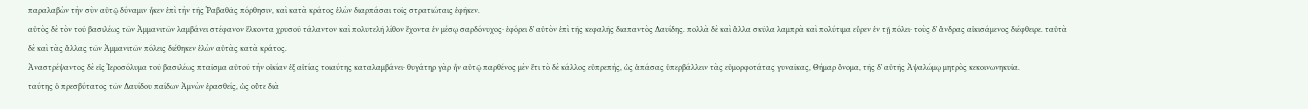παραλαβὼν τὴν σὺν αὐτῷ δύναμιν ἧκεν ἐπὶ τὴν τῆς Ῥαβαθᾶς πόρθησιν, καὶ κατὰ κράτος ἑλὼν διαρπάσαι τοῖς στρατιώταις ἐφῆκεν.
αὐτὸς δὲ τὸν τοῦ βασιλέως τῶν Ἀμμανιτῶν λαμβάνει στέφανον ἕλκοντα χρυσοῦ τάλαντον καὶ πολυτελῆ λίθον ἔχοντα ἐν μέσῳ σαρδόνυχος· ἐφόρει δʼ αὐτὸν ἐπὶ τῆς κεφαλῆς διαπαντὸς Δαυίδης. πολλὰ δὲ καὶ ἄλλα σκῦλα λαμπρὰ καὶ πολύτιμα εὗρεν ἐν τῇ πόλει· τοὺς δʼ ἄνδρας αἰκισάμενος διέφθειρε. ταὐτὰ δὲ καὶ τὰς ἄλλας τῶν Ἀμμανιτῶν πόλεις διέθηκεν ἑλὼν αὐτὰς κατὰ κράτος.
Ἀναστρέψαντος δὲ εἰς Ἱεροσόλυμα τοῦ βασιλέως πταῖσμα αὐτοῦ τὴν οἰκίαν ἐξ αἰτίας τοιαύτης καταλαμβάνει· θυγάτηρ γὰρ ἦν αὐτῷ παρθένος μὲν ἔτι τὸ δὲ κάλλος εὐπρεπής, ὡς ἁπάσας ὑπερβάλλειν τὰς εὐμορφοτάτας γυναῖκας, Θήμαρ ὄνομα, τῆς δʼ αὐτῆς Ἀψαλώμῳ μητρὸς κεκοινωνηκυῖα.
ταύτης ὁ πρεσβύτατος τῶν Δαυίδου παίδων Ἀμνὼν ἐρασθείς, ὡς οὔτε διὰ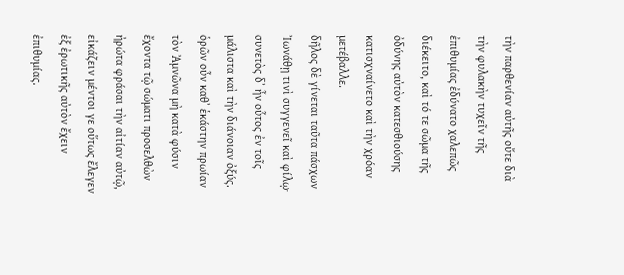τὴν παρθενίαν αὐτῆς οὔτε διὰ τὴν φυλακὴν τυχεῖν τῆς ἐπιθυμίας ἐδύνατο χαλεπῶς διέκειτο, καὶ τό τε σῶμα τῆς ὀδύνης αὐτὸν κατεσθιούσης κατισχναίνετο καὶ τὴν χρόαν μετέβαλλε.
δῆλος δὲ γίνεται ταῦτα πάσχων Ἰωνάθῃ τινὶ συγγενεῖ καὶ φίλῳ· συνετὸς δʼ ἦν οὗτος ἐν τοῖς μάλιστα καὶ τὴν διάνοιαν ὀξύς. ὁρῶν οὖν καθʼ ἑκάστην πρωίαν τὸν Ἀμνῶνα μὴ κατὰ φύσιν ἔχοντα τῷ σώματι προσελθὼν ἠρώτα φράσαι τὴν αἰτίαν αὐτῷ, εἰκάζειν μέντοι γε οὕτως ἔλεγεν ἐξ ἐρωτικῆς αὐτὸν ἔχειν ἐπιθυμίας.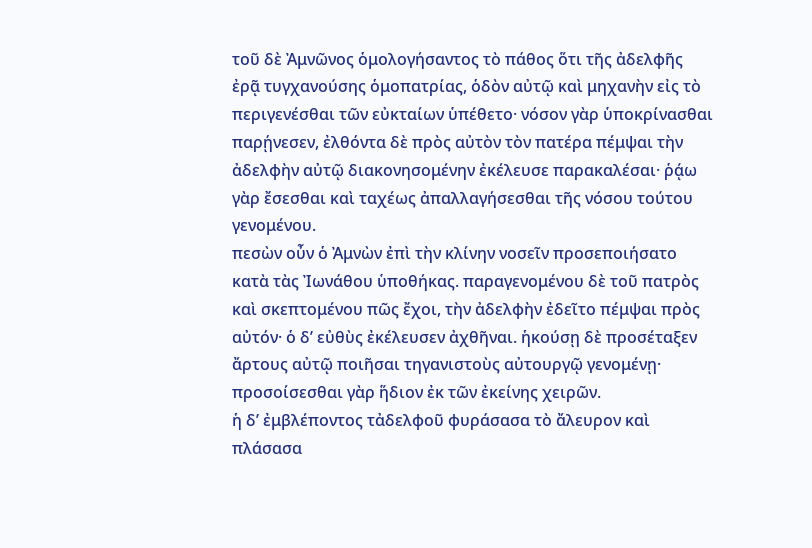τοῦ δὲ Ἀμνῶνος ὁμολογήσαντος τὸ πάθος ὅτι τῆς ἀδελφῆς ἐρᾷ τυγχανούσης ὁμοπατρίας, ὁδὸν αὐτῷ καὶ μηχανὴν εἰς τὸ περιγενέσθαι τῶν εὐκταίων ὑπέθετο· νόσον γὰρ ὑποκρίνασθαι παρῄνεσεν, ἐλθόντα δὲ πρὸς αὐτὸν τὸν πατέρα πέμψαι τὴν ἀδελφὴν αὐτῷ διακονησομένην ἐκέλευσε παρακαλέσαι· ῥᾴω γὰρ ἔσεσθαι καὶ ταχέως ἀπαλλαγήσεσθαι τῆς νόσου τούτου γενομένου.
πεσὼν οὖν ὁ Ἀμνὼν ἐπὶ τὴν κλίνην νοσεῖν προσεποιήσατο κατὰ τὰς Ἰωνάθου ὑποθήκας. παραγενομένου δὲ τοῦ πατρὸς καὶ σκεπτομένου πῶς ἔχοι, τὴν ἀδελφὴν ἐδεῖτο πέμψαι πρὸς αὐτόν· ὁ δʼ εὐθὺς ἐκέλευσεν ἀχθῆναι. ἡκούσῃ δὲ προσέταξεν ἄρτους αὐτῷ ποιῆσαι τηγανιστοὺς αὐτουργῷ γενομένῃ· προσοίσεσθαι γὰρ ἥδιον ἐκ τῶν ἐκείνης χειρῶν.
ἡ δʼ ἐμβλέποντος τἀδελφοῦ φυράσασα τὸ ἄλευρον καὶ πλάσασα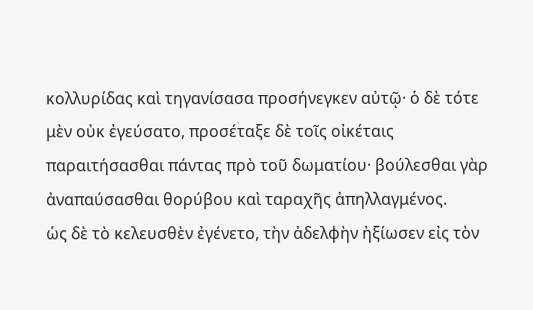κολλυρίδας καὶ τηγανίσασα προσήνεγκεν αὐτῷ· ὁ δὲ τότε μὲν οὐκ ἐγεύσατο, προσέταξε δὲ τοῖς οἰκέταις παραιτήσασθαι πάντας πρὸ τοῦ δωματίου· βούλεσθαι γὰρ ἀναπαύσασθαι θορύβου καὶ ταραχῆς ἀπηλλαγμένος.
ὡς δὲ τὸ κελευσθὲν ἐγένετο, τὴν ἀδελφὴν ἠξίωσεν εἰς τὸν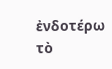ἐνδοτέρω τὸ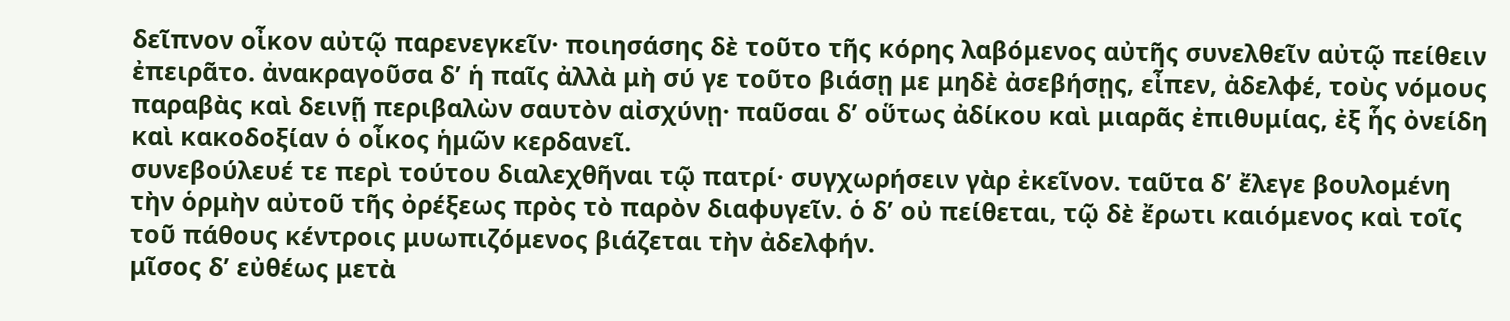δεῖπνον οἶκον αὐτῷ παρενεγκεῖν· ποιησάσης δὲ τοῦτο τῆς κόρης λαβόμενος αὐτῆς συνελθεῖν αὐτῷ πείθειν ἐπειρᾶτο. ἀνακραγοῦσα δʼ ἡ παῖς ἀλλὰ μὴ σύ γε τοῦτο βιάσῃ με μηδὲ ἀσεβήσῃς, εἶπεν, ἀδελφέ, τοὺς νόμους παραβὰς καὶ δεινῇ περιβαλὼν σαυτὸν αἰσχύνῃ· παῦσαι δʼ οὕτως ἀδίκου καὶ μιαρᾶς ἐπιθυμίας, ἐξ ἧς ὀνείδη καὶ κακοδοξίαν ὁ οἶκος ἡμῶν κερδανεῖ.
συνεβούλευέ τε περὶ τούτου διαλεχθῆναι τῷ πατρί· συγχωρήσειν γὰρ ἐκεῖνον. ταῦτα δʼ ἔλεγε βουλομένη τὴν ὁρμὴν αὐτοῦ τῆς ὀρέξεως πρὸς τὸ παρὸν διαφυγεῖν. ὁ δʼ οὐ πείθεται, τῷ δὲ ἔρωτι καιόμενος καὶ τοῖς τοῦ πάθους κέντροις μυωπιζόμενος βιάζεται τὴν ἀδελφήν.
μῖσος δʼ εὐθέως μετὰ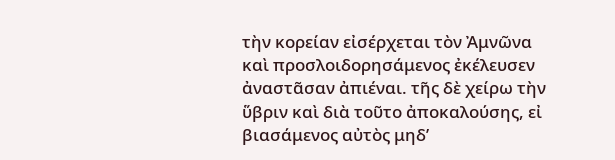τὴν κορείαν εἰσέρχεται τὸν Ἀμνῶνα καὶ προσλοιδορησάμενος ἐκέλευσεν ἀναστᾶσαν ἀπιέναι. τῆς δὲ χείρω τὴν ὕβριν καὶ διὰ τοῦτο ἀποκαλούσης, εἰ βιασάμενος αὐτὸς μηδʼ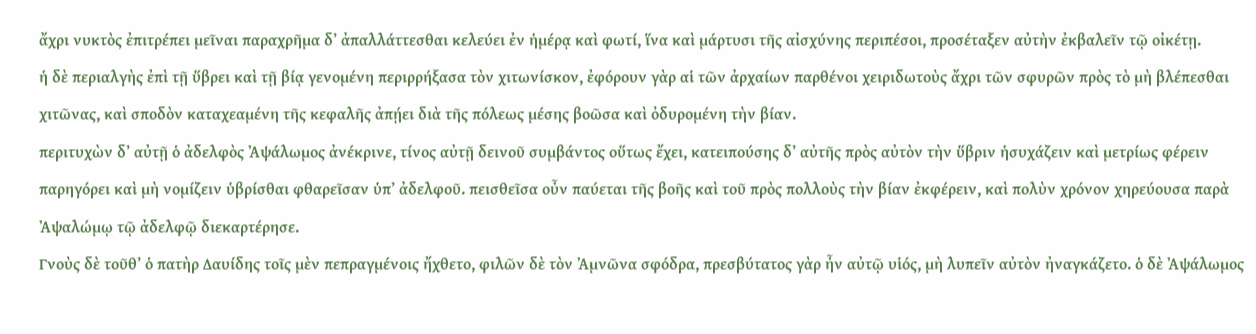ἄχρι νυκτὸς ἐπιτρέπει μεῖναι παραχρῆμα δʼ ἀπαλλάττεσθαι κελεύει ἐν ἡμέρᾳ καὶ φωτί, ἵνα καὶ μάρτυσι τῆς αἰσχύνης περιπέσοι, προσέταξεν αὐτὴν ἐκβαλεῖν τῷ οἰκέτῃ.
ἡ δὲ περιαλγὴς ἐπὶ τῇ ὕβρει καὶ τῇ βίᾳ γενομένη περιρρήξασα τὸν χιτωνίσκον, ἐφόρουν γὰρ αἱ τῶν ἀρχαίων παρθένοι χειριδωτοὺς ἄχρι τῶν σφυρῶν πρὸς τὸ μὴ βλέπεσθαι χιτῶνας, καὶ σποδὸν καταχεαμένη τῆς κεφαλῆς ἀπῄει διὰ τῆς πόλεως μέσης βοῶσα καὶ ὀδυρομένη τὴν βίαν.
περιτυχὼν δʼ αὐτῇ ὁ ἀδελφὸς Ἀψάλωμος ἀνέκρινε, τίνος αὐτῇ δεινοῦ συμβάντος οὕτως ἔχει, κατειπούσης δʼ αὐτῆς πρὸς αὐτὸν τὴν ὕβριν ἡσυχάζειν καὶ μετρίως φέρειν παρηγόρει καὶ μὴ νομίζειν ὑβρίσθαι φθαρεῖσαν ὑπʼ ἀδελφοῦ. πεισθεῖσα οὖν παύεται τῆς βοῆς καὶ τοῦ πρὸς πολλοὺς τὴν βίαν ἐκφέρειν, καὶ πολὺν χρόνον χηρεύουσα παρὰ Ἀψαλώμῳ τῷ ἀδελφῷ διεκαρτέρησε.
Γνοὺς δὲ τοῦθʼ ὁ πατὴρ Δαυίδης τοῖς μὲν πεπραγμένοις ἤχθετο, φιλῶν δὲ τὸν Ἀμνῶνα σφόδρα, πρεσβύτατος γὰρ ἦν αὐτῷ υἱός, μὴ λυπεῖν αὐτὸν ἠναγκάζετο. ὁ δὲ Ἀψάλωμος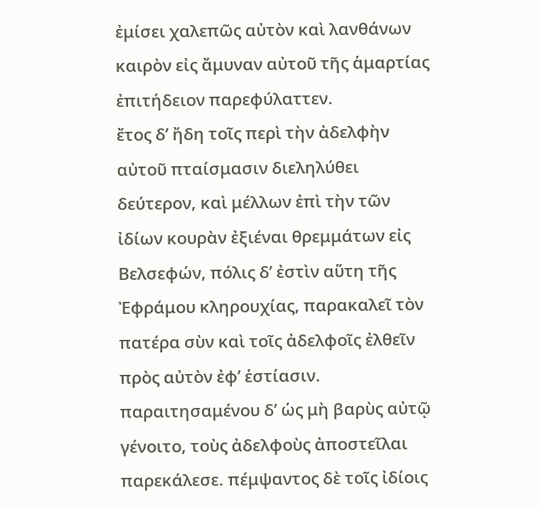ἐμίσει χαλεπῶς αὐτὸν καὶ λανθάνων καιρὸν εἰς ἄμυναν αὐτοῦ τῆς ἁμαρτίας ἐπιτήδειον παρεφύλαττεν.
ἔτος δʼ ἤδη τοῖς περὶ τὴν ἀδελφὴν αὐτοῦ πταίσμασιν διεληλύθει δεύτερον, καὶ μέλλων ἐπὶ τὴν τῶν ἰδίων κουρὰν ἐξιέναι θρεμμάτων εἰς Βελσεφών, πόλις δʼ ἐστὶν αὕτη τῆς Ἐφράμου κληρουχίας, παρακαλεῖ τὸν πατέρα σὺν καὶ τοῖς ἀδελφοῖς ἐλθεῖν πρὸς αὐτὸν ἐφʼ ἑστίασιν.
παραιτησαμένου δʼ ὡς μὴ βαρὺς αὐτῷ γένοιτο, τοὺς ἀδελφοὺς ἀποστεῖλαι παρεκάλεσε. πέμψαντος δὲ τοῖς ἰδίοις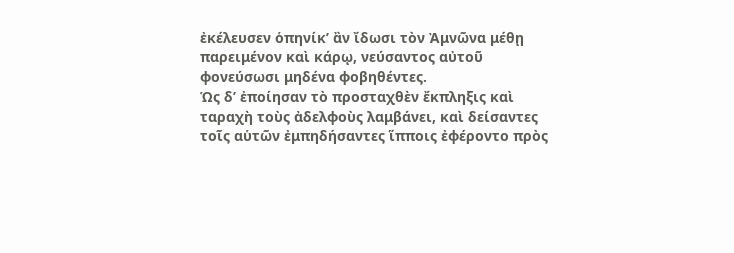ἐκέλευσεν ὁπηνίκʼ ἂν ἴδωσι τὸν Ἀμνῶνα μέθῃ παρειμένον καὶ κάρῳ, νεύσαντος αὐτοῦ φονεύσωσι μηδένα φοβηθέντες.
Ὡς δʼ ἐποίησαν τὸ προσταχθὲν ἔκπληξις καὶ ταραχὴ τοὺς ἀδελφοὺς λαμβάνει, καὶ δείσαντες τοῖς αὑτῶν ἐμπηδήσαντες ἵπποις ἐφέροντο πρὸς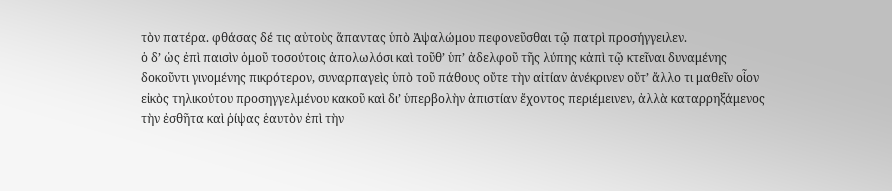τὸν πατέρα. φθάσας δέ τις αὐτοὺς ἅπαντας ὑπὸ Ἀψαλώμου πεφονεῦσθαι τῷ πατρὶ προσήγγειλεν.
ὁ δʼ ὡς ἐπὶ παισὶν ὁμοῦ τοσούτοις ἀπολωλόσι καὶ τοῦθʼ ὑπʼ ἀδελφοῦ τῆς λύπης κἀπὶ τῷ κτεῖναι δυναμένης δοκοῦντι γινομένης πικρότερον, συναρπαγεὶς ὑπὸ τοῦ πάθους οὔτε τὴν αἰτίαν ἀνέκρινεν οὔτʼ ἄλλο τι μαθεῖν οἷον εἰκὸς τηλικούτου προσηγγελμένου κακοῦ καὶ διʼ ὑπερβολὴν ἀπιστίαν ἔχοντος περιέμεινεν, ἀλλὰ καταρρηξάμενος τὴν ἐσθῆτα καὶ ῥίψας ἑαυτὸν ἐπὶ τὴν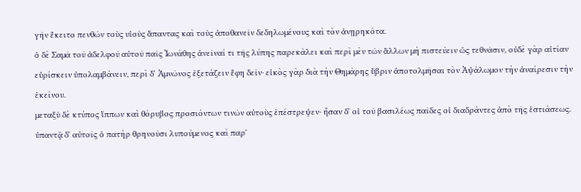γῆν ἔκειτο πενθῶν τοὺς υἱοὺς ἅπαντας καὶ τοὺς ἀποθανεῖν δεδηλωμένους καὶ τὸν ἀνῃρηκότα.
ὁ δὲ Σαμᾶ τοῦ ἀδελφοῦ αὐτοῦ παῖς Ἰωνάθης ἀνεῖναί τι τῆς λύπης παρεκάλει καὶ περὶ μὲν τῶν ἄλλων μὴ πιστεύειν ὡς τεθνᾶσιν, οὐδὲ γὰρ αἰτίαν εὑρίσκειν ὑπολαμβάνειν, περὶ δʼ Ἀμνῶνος ἐξετάζειν ἔφη δεῖν· εἰκὸς γὰρ διὰ τὴν Θημάρης ὕβριν ἀποτολμῆσαι τὸν Ἀψάλωμον τὴν ἀναίρεσιν τὴν ἐκείνου.
μεταξὺ δὲ κτύπος ἵππων καὶ θόρυβος προσιόντων τινῶν αὐτοὺς ἐπέστρεψεν· ἦσαν δʼ οἱ τοῦ βασιλέως παῖδες οἱ διαδράντες ἀπὸ τῆς ἑστιάσεως. ὑπαντᾷ δʼ αὐτοῖς ὁ πατὴρ θρηνοῦσι λυπούμενος καὶ παρʼ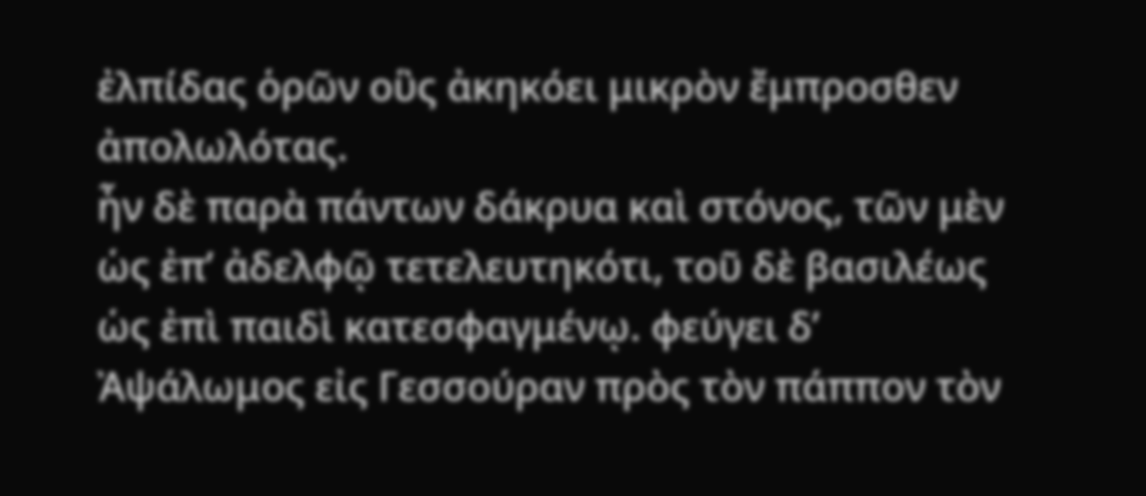ἐλπίδας ὁρῶν οὓς ἀκηκόει μικρὸν ἔμπροσθεν ἀπολωλότας.
ἦν δὲ παρὰ πάντων δάκρυα καὶ στόνος, τῶν μὲν ὡς ἐπʼ ἀδελφῷ τετελευτηκότι, τοῦ δὲ βασιλέως ὡς ἐπὶ παιδὶ κατεσφαγμένῳ. φεύγει δʼ Ἀψάλωμος εἰς Γεσσούραν πρὸς τὸν πάππον τὸν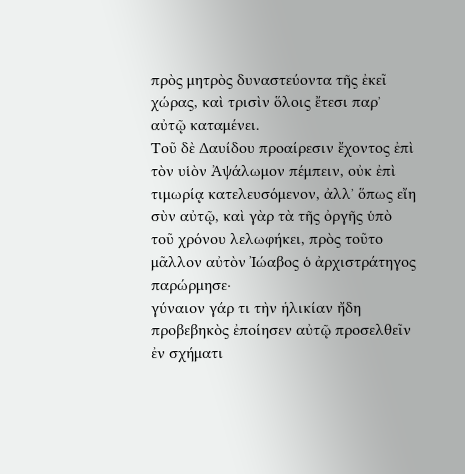πρὸς μητρὸς δυναστεύοντα τῆς ἐκεῖ χώρας, καὶ τρισὶν ὅλοις ἔτεσι παρʼ αὐτῷ καταμένει.
Τοῦ δὲ Δαυίδου προαίρεσιν ἔχοντος ἐπὶ τὸν υἱὸν Ἀψάλωμον πέμπειν, οὐκ ἐπὶ τιμωρίᾳ κατελευσόμενον, ἀλλʼ ὅπως εἴη σὺν αὐτῷ, καὶ γὰρ τὰ τῆς ὀργῆς ὑπὸ τοῦ χρόνου λελωφήκει, πρὸς τοῦτο μᾶλλον αὐτὸν Ἰώαβος ὁ ἀρχιστράτηγος παρώρμησε·
γύναιον γάρ τι τὴν ἡλικίαν ἤδη προβεβηκὸς ἐποίησεν αὐτῷ προσελθεῖν ἐν σχήματι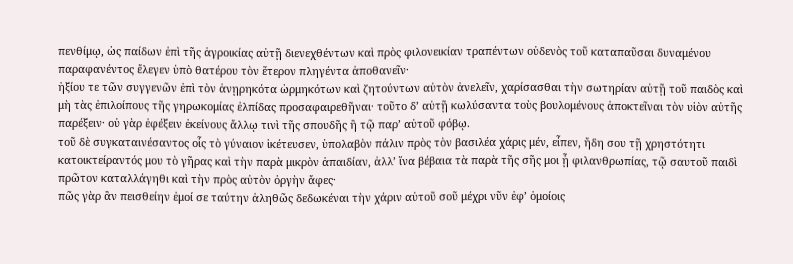πενθίμῳ, ὡς παίδων ἐπὶ τῆς ἀγροικίας αὐτῇ διενεχθέντων καὶ πρὸς φιλονεικίαν τραπέντων οὐδενὸς τοῦ καταπαῦσαι δυναμένου παραφανέντος ἔλεγεν ὑπὸ θατέρου τὸν ἕτερον πληγέντα ἀποθανεῖν·
ἠξίου τε τῶν συγγενῶν ἐπὶ τὸν ἀνῃρηκότα ὡρμηκότων καὶ ζητούντων αὐτὸν ἀνελεῖν, χαρίσασθαι τὴν σωτηρίαν αὐτῇ τοῦ παιδὸς καὶ μὴ τὰς ἐπιλοίπους τῆς γηρωκομίας ἐλπίδας προσαφαιρεθῆναι· τοῦτο δʼ αὐτῇ κωλύσαντα τοὺς βουλομένους ἀποκτεῖναι τὸν υἱὸν αὐτῆς παρέξειν· οὐ γὰρ ἐφέξειν ἐκείνους ἄλλῳ τινὶ τῆς σπουδῆς ἢ τῷ παρʼ αὐτοῦ φόβῳ.
τοῦ δὲ συγκαταινέσαντος οἷς τὸ γύναιον ἱκέτευσεν, ὑπολαβὸν πάλιν πρὸς τὸν βασιλέα χάρις μέν, εἶπεν, ἤδη σου τῇ χρηστότητι κατοικτείραντός μου τὸ γῆρας καὶ τὴν παρὰ μικρὸν ἀπαιδίαν, ἀλλʼ ἵνα βέβαια τὰ παρὰ τῆς σῆς μοι ᾖ φιλανθρωπίας, τῷ σαυτοῦ παιδὶ πρῶτον καταλλάγηθι καὶ τὴν πρὸς αὐτὸν ὀργὴν ἄφες·
πῶς γὰρ ἂν πεισθείην ἐμοί σε ταύτην ἀληθῶς δεδωκέναι τὴν χάριν αὐτοῦ σοῦ μέχρι νῦν ἐφʼ ὁμοίοις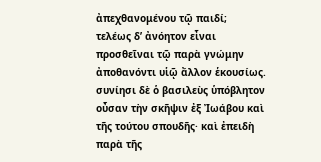ἀπεχθανομένου τῷ παιδί;
τελέως δʼ ἀνόητον εἶναι προσθεῖναι τῷ παρὰ γνώμην ἀποθανόντι υἱῷ ἄλλον ἑκουσίως. συνίησι δὲ ὁ βασιλεὺς ὑπόβλητον οὖσαν τὴν σκῆψιν ἐξ Ἰωάβου καὶ τῆς τούτου σπουδῆς· καὶ ἐπειδὴ παρὰ τῆς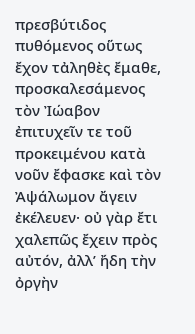πρεσβύτιδος πυθόμενος οὕτως ἔχον τἀληθὲς ἔμαθε, προσκαλεσάμενος τὸν Ἰώαβον ἐπιτυχεῖν τε τοῦ προκειμένου κατὰ νοῦν ἔφασκε καὶ τὸν Ἀψάλωμον ἄγειν ἐκέλευεν· οὐ γὰρ ἔτι χαλεπῶς ἔχειν πρὸς αὐτόν, ἀλλʼ ἤδη τὴν ὀργὴν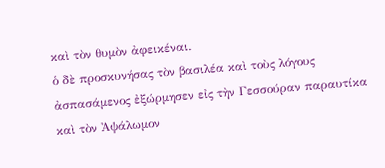καὶ τὸν θυμὸν ἀφεικέναι.
ὁ δὲ προσκυνήσας τὸν βασιλέα καὶ τοὺς λόγους ἀσπασάμενος ἐξώρμησεν εἰς τὴν Γεσσούραν παραυτίκα καὶ τὸν Ἀψάλωμον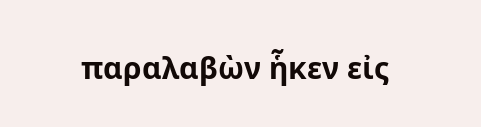παραλαβὼν ἧκεν εἰς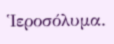Ἱεροσόλυμα.